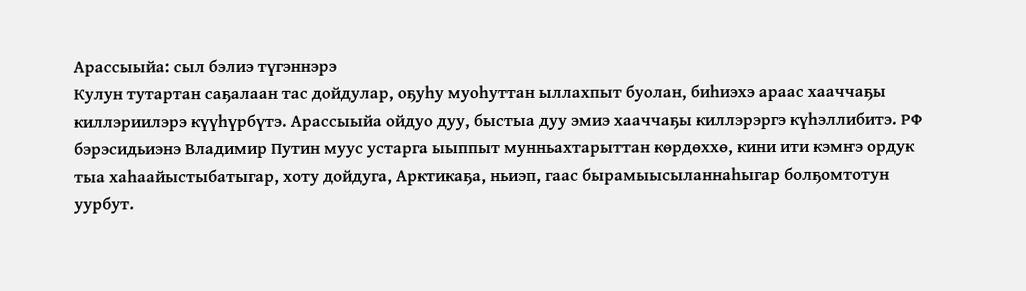Арассыыйа: сыл бэлиэ түгэннэрэ
Кулун тутартан саҕалаан тас дойдулар, оҕуһу муоһуттан ыллахпыт буолан, биһиэхэ араас хааччаҕы киллэриилэрэ күүһүрбүтэ. Арассыыйа ойдуо дуу, быстыа дуу эмиэ хааччаҕы киллэрэргэ күһэллибитэ. РФ бэрэсидьиэнэ Владимир Путин муус устарга ыыппыт мунньахтарыттан көрдөххө, кини ити кэмҥэ ордук тыа хаһаайыстыбатыгар, хоту дойдуга, Арктикаҕа, ньиэп, гаас бырамыысыланнаһыгар болҕомтотун уурбут.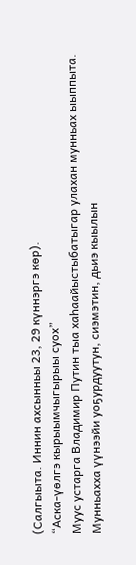(Салгыыта. Иннин ахсынньы 23, 29 күннэргэ көр).
“Аска-үөлгэ кырыымчыгырыы суох”
Муус устарга Владимир Путин тыа хаһаайыстыбатыгар улахан мунньах ыыппыта. Мунньахха үүнээйи уоҕурдуутун, сиэмэтин, дьиэ кыылын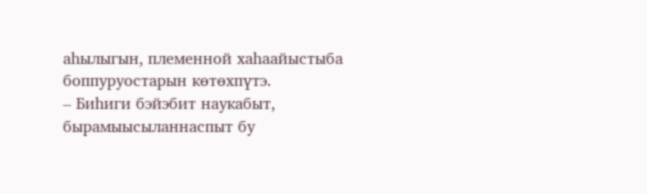аһылыгын, племенной хаһаайыстыба боппуруостарын көтөхпүтэ.
– Биһиги бэйэбит наукабыт, бырамыысыланнаспыт бу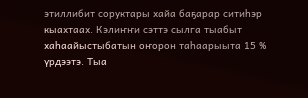этиллибит соруктары хайа баҕарар ситиһэр кыахтаах. Кэлиҥҥи сэттэ сылга тыабыт хаһаайыстыбатын оҥорон таһаарыыта 15 % үрдээтэ. Тыа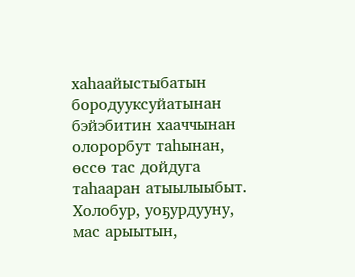хаһаайыстыбатын бородууксуйатынан бэйэбитин хааччынан олорорбут таһынан, өссө тас дойдуга таһааран атыылыыбыт. Холобур, уоҕурдууну, мас арыытын,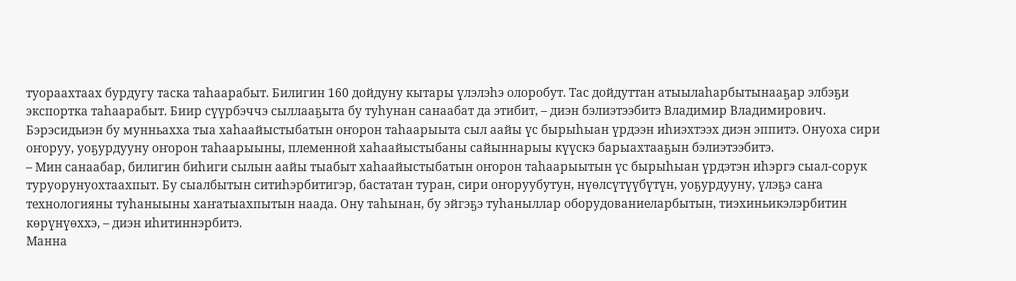туораахтаах бурдугу таска таһаарабыт. Билигин 160 дойдуну кытары үлэлэһэ олоробут. Тас дойдуттан атыылаһарбытынааҕар элбэҕи экспортка таһаарабыт. Биир сүүрбэччэ сыллааҕыта бу туһунан санаабат да этибит, – диэн бэлиэтээбитэ Владимир Владимирович.
Бэрэсидьиэн бу мунньахха тыа хаһаайыстыбатын оҥорон таһаарыыта сыл аайы үс бырыһыан үрдээн иһиэхтээх диэн эппитэ. Онуоха сири оҥоруу, уоҕурдууну оҥорон таһаарыыны, племенной хаһаайыстыбаны сайыннарыы күүскэ барыахтааҕын бэлиэтээбитэ.
– Мин санаабар, билигин биһиги сылын аайы тыабыт хаһаайыстыбатын оҥорон таһаарыытын үс бырыһыан үрдэтэн иһэргэ сыал-сорук туруорунуохтаахпыт. Бу сыалбытын ситиһэрбитигэр, бастатан туран, сири оҥоруубутун, нүөлсүтүүбүтүн, уоҕурдууну, үлэҕэ саҥа технологияны туһаныыны хаҥатыахпытын наада. Ону таһынан, бу эйгэҕэ туһаныллар оборудованиеларбытын, тиэхиньикэлэрбитин көрүнүөххэ, – диэн иһитиннэрбитэ.
Манна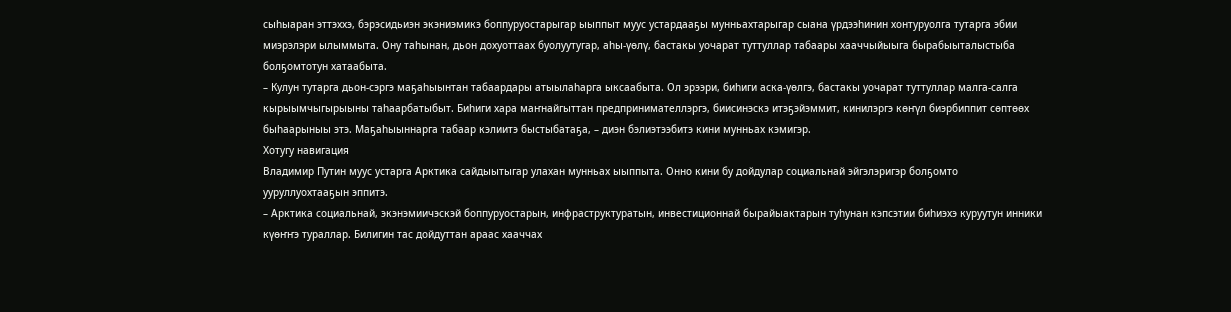сыһыаран эттэххэ, бэрэсидьиэн экэниэмикэ боппуруостарыгар ыыппыт муус устардааҕы мунньахтарыгар сыана үрдээһинин хонтуруолга тутарга эбии миэрэлэри ылыммыта. Ону таһынан, дьон дохуоттаах буолуутугар, аһы-үөлү, бастакы уочарат туттуллар табаары хааччыйыыга бырабыыталыстыба болҕомтотун хатаабыта.
– Кулун тутарга дьон-сэргэ маҕаһыынтан табаардары атыылаһарга ыксаабыта. Ол эрээри, биһиги аска-үөлгэ, бастакы уочарат туттуллар малга-салга кырыымчыгырыыны таһаарбатыбыт. Биһиги хара маҥнайгыттан предпринимателлэргэ, биисинэскэ итэҕэйэммит, кинилэргэ көҥүл биэрбиппит сөптөөх быһаарыныы этэ. Маҕаһыыннарга табаар кэлиитэ быстыбатаҕа, – диэн бэлиэтээбитэ кини мунньах кэмигэр.
Хотугу навигация
Владимир Путин муус устарга Арктика сайдыытыгар улахан мунньах ыыппыта. Онно кини бу дойдулар социальнай эйгэлэригэр болҕомто ууруллуохтааҕын эппитэ.
– Арктика социальнай, экэнэмиичэскэй боппуруостарын, инфраструктуратын, инвестиционнай бырайыактарын туһунан кэпсэтии биһиэхэ куруутун инники күөҥҥэ тураллар. Билигин тас дойдуттан араас хааччах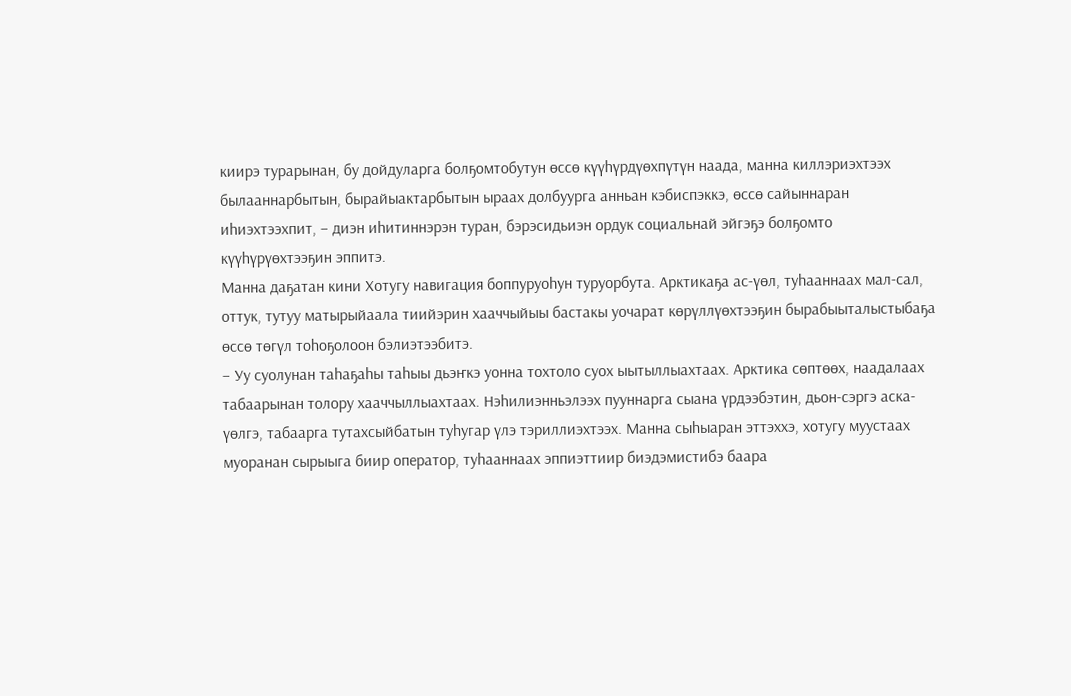киирэ турарынан, бу дойдуларга болҕомтобутун өссө күүһүрдүөхпүтүн наада, манна киллэриэхтээх былааннарбытын, бырайыактарбытын ыраах долбуурга анньан кэбиспэккэ, өссө сайыннаран иһиэхтээхпит, – диэн иһитиннэрэн туран, бэрэсидьиэн ордук социальнай эйгэҕэ болҕомто күүһүрүөхтээҕин эппитэ.
Манна даҕатан кини Хотугу навигация боппуруоһун туруорбута. Арктикаҕа ас-үөл, туһааннаах мал-сал, оттук, тутуу матырыйаала тиийэрин хааччыйыы бастакы уочарат көрүллүөхтээҕин бырабыыталыстыбаҕа өссө төгүл тоһоҕолоон бэлиэтээбитэ.
– Уу суолунан таһаҕаһы таһыы дьэҥкэ уонна тохтоло суох ыытыллыахтаах. Арктика сөптөөх, наадалаах табаарынан толору хааччыллыахтаах. Нэһилиэнньэлээх пууннарга сыана үрдээбэтин, дьон-сэргэ аска-үөлгэ, табаарга тутахсыйбатын туһугар үлэ тэриллиэхтээх. Манна сыһыаран эттэххэ, хотугу муустаах муоранан сырыыга биир оператор, туһааннаах эппиэттиир биэдэмистибэ баара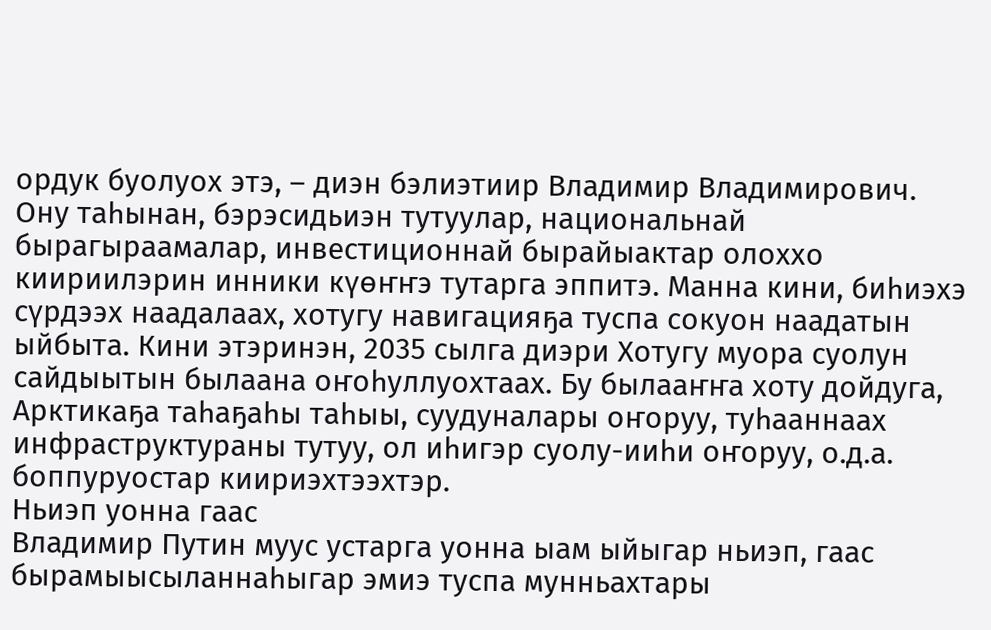ордук буолуох этэ, – диэн бэлиэтиир Владимир Владимирович.
Ону таһынан, бэрэсидьиэн тутуулар, национальнай бырагыраамалар, инвестиционнай бырайыактар олоххо киириилэрин инники күөҥҥэ тутарга эппитэ. Манна кини, биһиэхэ сүрдээх наадалаах, хотугу навигацияҕа туспа сокуон наадатын ыйбыта. Кини этэринэн, 2035 сылга диэри Хотугу муора суолун сайдыытын былаана оҥоһуллуохтаах. Бу былааҥҥа хоту дойдуга, Арктикаҕа таһаҕаһы таһыы, суудуналары оҥоруу, туһааннаах инфраструктураны тутуу, ол иһигэр суолу-ииһи оҥоруу, о.д.а. боппуруостар киириэхтээхтэр.
Ньиэп уонна гаас
Владимир Путин муус устарга уонна ыам ыйыгар ньиэп, гаас бырамыысыланнаһыгар эмиэ туспа мунньахтары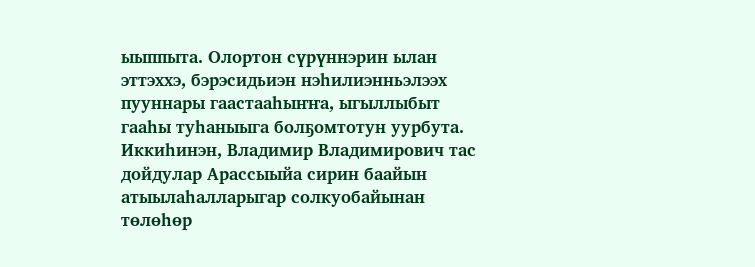ыыппыта. Олортон сүрүннэрин ылан эттэххэ, бэрэсидьиэн нэһилиэнньэлээх пууннары гаастааһыҥҥа, ыгыллыбыт гааһы туһаныыга болҕомтотун уурбута. Иккиһинэн, Владимир Владимирович тас дойдулар Арассыыйа сирин баайын атыылаһалларыгар солкуобайынан төлөһөр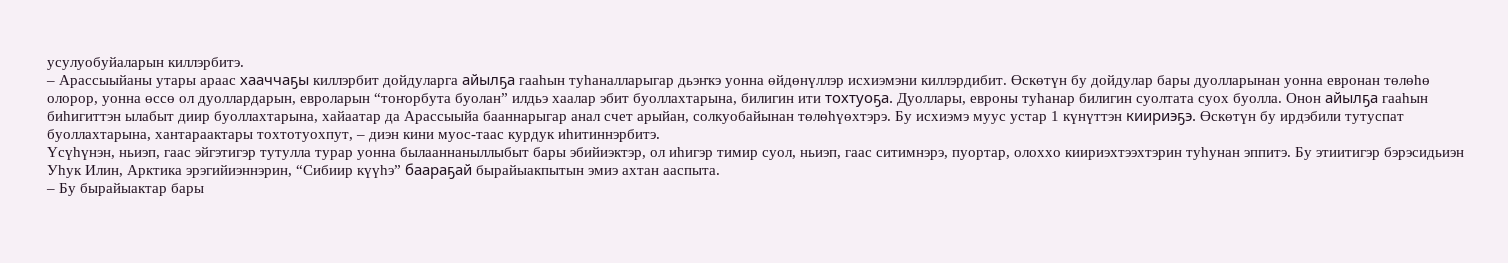усулуобуйаларын киллэрбитэ.
– Арассыыйаны утары араас хааччаҕы киллэрбит дойдуларга айылҕа гааһын туһаналларыгар дьэҥкэ уонна өйдөнүллэр исхиэмэни киллэрдибит. Өскөтүн бу дойдулар бары дуолларынан уонна евронан төлөһө олорор, уонна өссө ол дуоллардарын, евроларын “тоҥорбута буолан” илдьэ хаалар эбит буоллахтарына, билигин ити тохтуоҕа. Дуоллары, евроны туһанар билигин суолтата суох буолла. Онон айылҕа гааһын биһигиттэн ылабыт диир буоллахтарына, хайаатар да Арассыыйа бааннарыгар анал счет арыйан, солкуобайынан төлөһүөхтэрэ. Бу исхиэмэ муус устар 1 күнүттэн киириэҕэ. Өскөтүн бу ирдэбили тутуспат буоллахтарына, хантараактары тохтотуохпут, – диэн кини муос-таас курдук иһитиннэрбитэ.
Үсүһүнэн, ньиэп, гаас эйгэтигэр тутулла турар уонна былааннаныллыбыт бары эбийиэктэр, ол иһигэр тимир суол, ньиэп, гаас ситимнэрэ, пуортар, олоххо киириэхтээхтэрин туһунан эппитэ. Бу этиитигэр бэрэсидьиэн Уһук Илин, Арктика эрэгийиэннэрин, “Сибиир күүһэ” баараҕай бырайыакпытын эмиэ ахтан ааспыта.
– Бу бырайыактар бары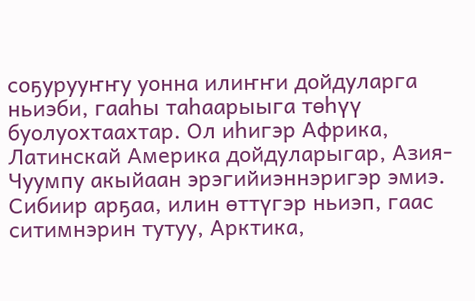соҕурууҥҥу уонна илиҥҥи дойдуларга ньиэби, гааһы таһаарыыга төһүү буолуохтаахтар. Ол иһигэр Африка, Латинскай Америка дойдуларыгар, Азия-Чуумпу акыйаан эрэгийиэннэригэр эмиэ. Сибиир арҕаа, илин өттүгэр ньиэп, гаас ситимнэрин тутуу, Арктика,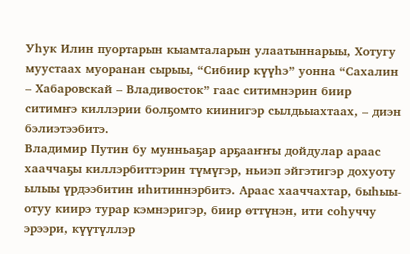Уһук Илин пуортарын кыамталарын улаатыннарыы, Хотугу муустаах муоранан сырыы, “Сибиир күүһэ” уонна “Сахалин – Хабаровскай – Владивосток” гаас ситимнэрин биир ситимҥэ киллэрии болҕомто киинигэр сылдьыахтаах, – диэн бэлиэтээбитэ.
Владимир Путин бу мунньаҕар арҕааҥҥы дойдулар араас хааччаҕы киллэрбиттэрин түмүгэр, ньиэп эйгэтигэр дохуоту ылыы үрдээбитин иһитиннэрбитэ. Араас хааччахтар, быһыы-отуу киирэ турар кэмнэригэр, биир өттүнэн, ити соһуччу эрээри, күүтүллэр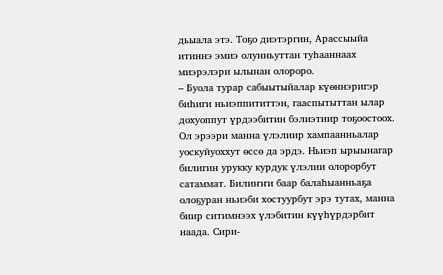дьыала этэ. Тоҕо диэтэргин, Арассыыйа итиннэ эмиэ олунньуттан туһааннаах миэрэлэри ылынан олороро.
– Буола турар сабыытыйалар күөннэригэр биһиги ньиэппититтэн, гааспытыттан ылар дохуоппут үрдээбитин бэлиэтиир тоҕоостоох. Ол эрээри манна үлэлиир хампаанньалар уоскуйуоххут өссө да эрдэ. Ньиэп ырыынагар билигин урукку курдук үлэлии олорорбут сатаммат. Билиҥҥи баар балаһыанньаҕа олоҕуран ньиэби хостуурбут эрэ тутах, манна биир ситимнээх үлэбитин күүһүрдэрбит наада. Сири-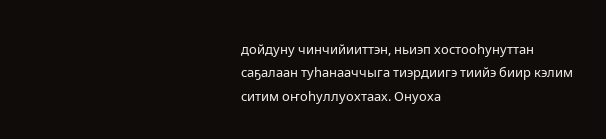дойдуну чинчийииттэн, ньиэп хостооһунуттан саҕалаан туһанааччыга тиэрдиигэ тиийэ биир кэлим ситим оҥоһуллуохтаах. Онуоха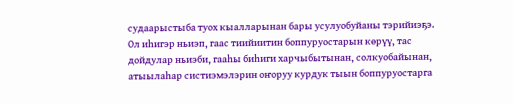судаарыстыба туох кыалларынан бары усулуобуйаны тэрийиэҕэ. Ол иһигэр ньиэп, гаас тиийиитин боппуруостарын көрүү, тас дойдулар ньиэби, гааһы биһиги харчыбытынан, солкуобайынан, атыылаһар систиэмэлэрин оҥоруу курдук тыын боппуруостарга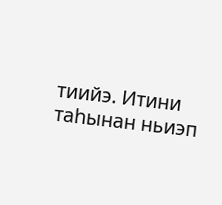тиийэ. Итини таһынан ньиэп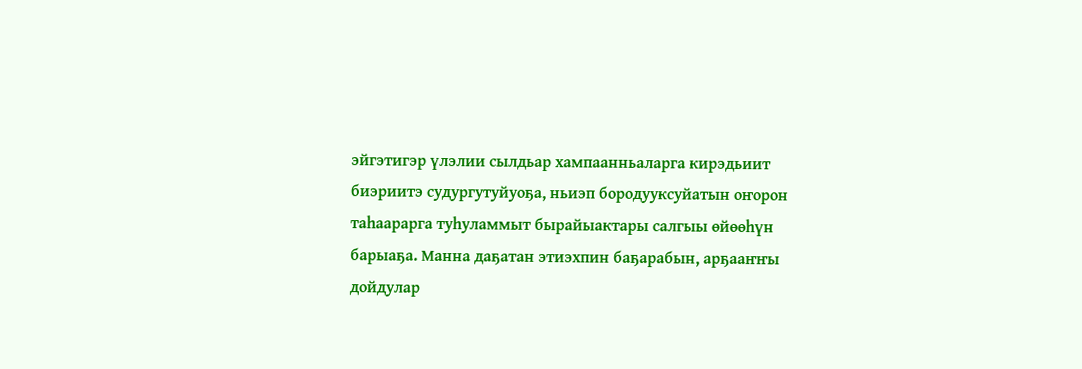эйгэтигэр үлэлии сылдьар хампаанньаларга кирэдьиит биэриитэ судургутуйуоҕа, ньиэп бородууксуйатын оҥорон таһаарарга туһуламмыт бырайыактары салгыы өйөөһүн барыаҕа. Манна даҕатан этиэхпин баҕарабын, арҕааҥҥы дойдулар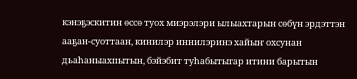кэнэҕэскитин өссө туох миэрэлэри ылыахтарын сөбүн эрдэттэн ааҕан-суоттаан, кинилэр иннилэринэ хайыҥ охсунан дьаһаныахпытын, бэйэбит туһабытыгар итини барытын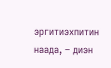эргитиэхпитин наада, – диэн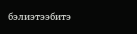бэлиэтээбитэ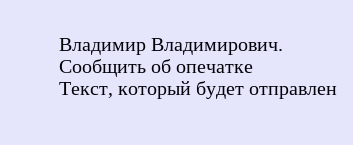Владимир Владимирович.
Сообщить об опечатке
Текст, который будет отправлен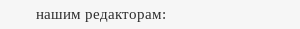нашим редакторам: